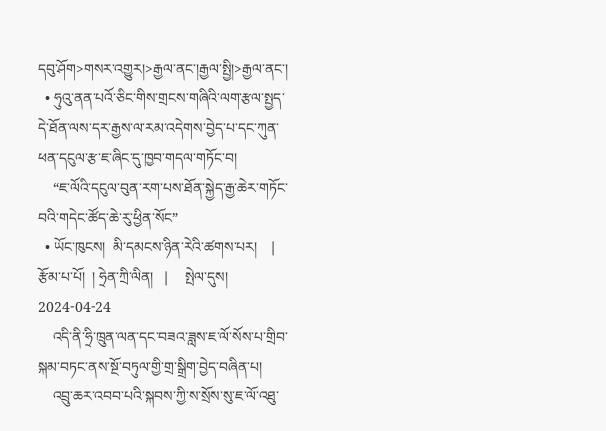དབུ་ཤོག>གསར་འགྱུར།>རྒྱལ་ནང་།རྒྱལ་སྤྱི།>རྒྱལ་ནང་།
  • ཧུའུ་ནན་པའོ་ཅིང་གིས་གྲངས་གཞིའི་ལག་རྩལ་སྤྱད་དེ་ཐོན་ལས་དར་རྒྱས་ལ་རམ་འདེགས་བྱེད་པ་དང་ཀུན་ཕན་དངུལ་རྩ་ཇ་ཞིང་དུ་ཁྱབ་གདལ་གཏོང་བ།
    “ཇ་ལོའི་དངུལ་བུན་རག་པས་ཐོན་སྐྱེད་རྒྱ་ཆེར་གཏོང་བའི་གདེང་ཚོད་ཆེ་རུ་ཕྱིན་སོང”
  • ཡོང་ཁུངས།  མི་དམངས་ཉིན་རེའི་ཚགས་པར།    |     རྩོམ་པ་པོ།  ། ཧྲེན་ཀྲི་ལིན།   |     སྤེལ་དུས།  2024-04-24
    འདི་ནི་ཧྲི་ཁྲུན་ལན་དང་བཟའ་ཟླས་ཇ་ལོ་སོས་པ་གྲིབ་སྐམ་བཏང་ནས་སྔོ་བཏུལ་གྱི་གྲ་སྒྲིག་བྱེད་བཞིན་པ།
    འབྲུ་ཆར་འབབ་པའི་སྐབས་ཀྱི་ས་སྲོས་སུ་ཇ་ལོ་འཐུ་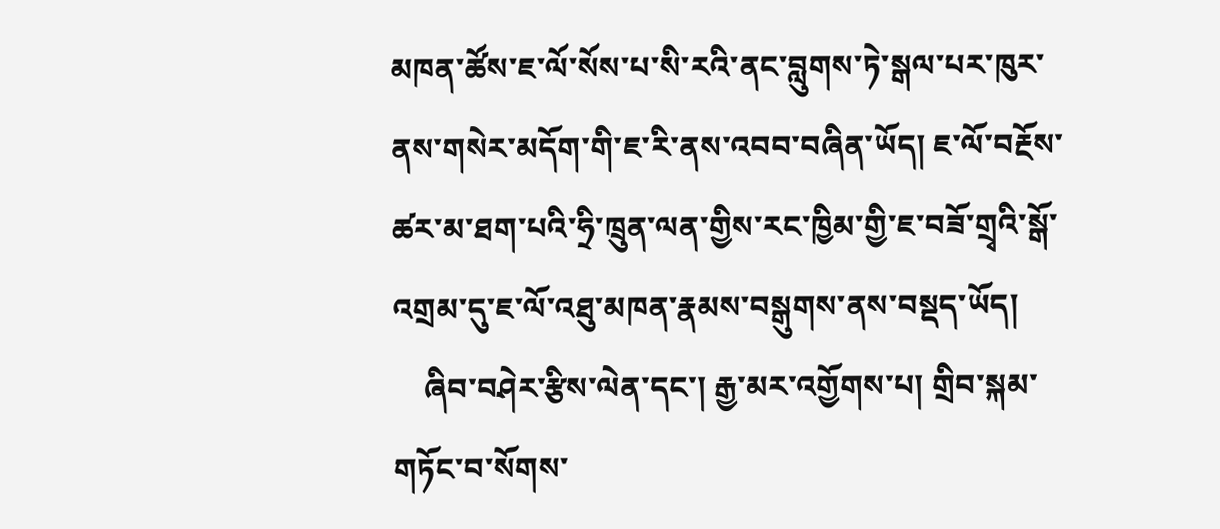མཁན་ཚོས་ཇ་ལོ་སོས་པ་སི་རའི་ནང་བླུགས་ཏེ་སྒལ་པར་ཁུར་ནས་གསེར་མདོག་གི་ཇ་རི་ནས་འབབ་བཞིན་ཡོད། ཇ་ལོ་བརྔོས་ཚར་མ་ཐག་པའི་ཧྲི་ཁྲུན་ལན་གྱིས་རང་ཁྱིམ་གྱི་ཇ་བཟོ་གྲྭའི་སྒོ་འགྲམ་དུ་ཇ་ལོ་འཐུ་མཁན་རྣམས་བསྒུགས་ནས་བསྡད་ཡོད།
    ཞིབ་བཤེར་རྩིས་ལེན་དང་། རྒྱ་མར་འགྱོགས་པ། གྲིབ་སྐམ་གཏོང་བ་སོགས་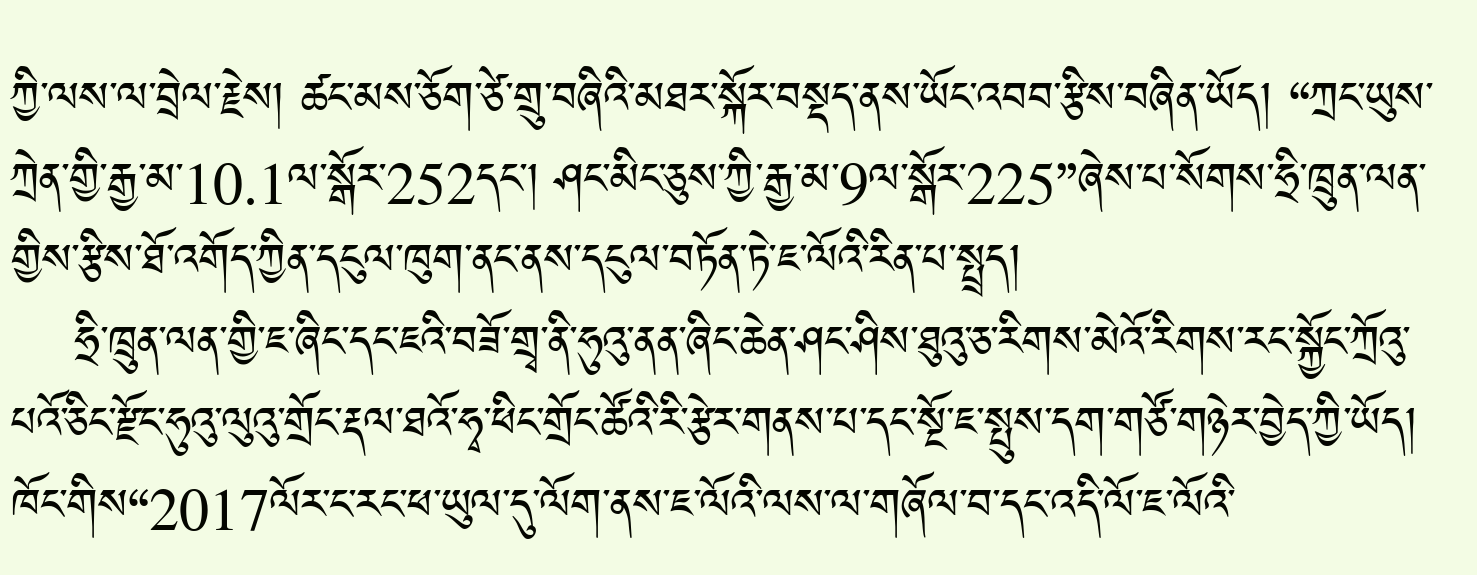ཀྱི་ལས་ལ་བྲེལ་རྗེས། ཚང་མས་ཅོག་ཙེ་གྲུ་བཞིའི་མཐར་སྐོར་བསྡད་ནས་ཡོང་འབབ་རྩིས་བཞིན་ཡོད། “ཀྲང་ཡུས་ཀྲེན་གྱི་རྒྱ་མ་10.1ལ་སྒོར་252དང་། ཤང་མིང་ཅུས་ཀྱི་རྒྱ་མ་9ལ་སྒོར་225”ཞེས་པ་སོགས་ཧྲི་ཁྲུན་ལན་གྱིས་རྩིས་ཐོ་འགོད་ཀྱིན་དངུལ་ཁུག་ནང་ནས་དངུལ་བཏོན་ཏེ་ཇ་ལོའི་རིན་པ་སྤྲད།
    ཧྲི་ཁྲུན་ལན་གྱི་ཇ་ཞིང་དང་ཇའི་བཟོ་གྲྭ་ནི་ཧུའུ་ནན་ཞིང་ཆེན་ཤང་ཤིས་ཐུའུ་ཅ་རིགས་མེའོ་རིགས་རང་སྐྱོང་ཀྲོའུ་པའོ་ཅིང་རྫོང་ཧུའུ་ལུའུ་གྲོང་རྡལ་ཐའོ་ཧྭ་ཕིང་གྲོང་ཚོའི་རི་རྩེར་གནས་པ་དང་སྔོ་ཇ་སྤུས་དག་གཙོ་གཉེར་བྱེད་ཀྱི་ཡོད། ཁོང་གིས“2017ལོར་ང་རང་ཕ་ཡུལ་དུ་ལོག་ནས་ཇ་ལོའི་ལས་ལ་གཞོལ་བ་དང་འདི་ལོ་ཇ་ལོའི་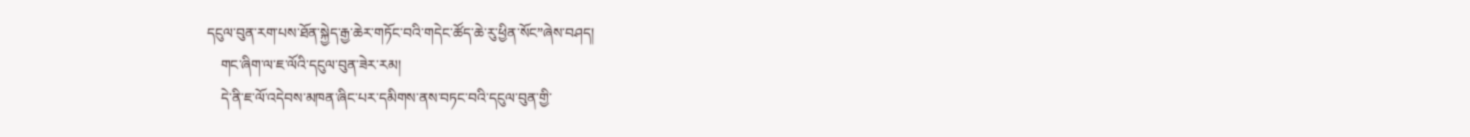དངུལ་བུན་རག་པས་ཐོན་སྐྱེད་རྒྱ་ཆེར་གཏོང་བའི་གདེང་ཚོད་ཆེ་རུ་ཕྱིན་སོང”ཞེས་བཤད།
    གང་ཞིག་ལ་ཇ་ལོའི་དངུལ་བུན་ཟེར་རམ།
    དེ་ནི་ཇ་ལོ་འདེབས་མཁན་ཞིང་པར་དམིགས་ནས་བཏང་བའི་དངུལ་བུན་གྱི་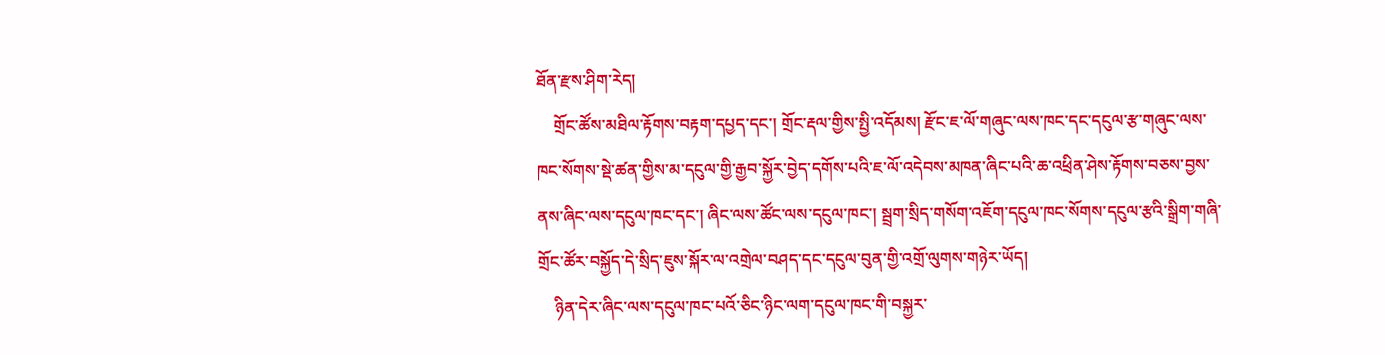ཐོན་རྫས་ཤིག་རེད།
    གྲོང་ཚོས་མཐིལ་རྟོགས་བརྟག་དཔྱད་དང་། གྲོང་རྡལ་གྱིས་སྤྱི་འདོམས། རྫོང་ཇ་ལོ་གཞུང་ལས་ཁང་དང་དངུལ་རྩ་གཞུང་ལས་ཁང་སོགས་སྡེ་ཚན་གྱིས་མ་དངུལ་གྱི་རྒྱབ་སྐྱོར་བྱེད་དགོས་པའི་ཇ་ལོ་འདེབས་མཁན་ཞིང་པའི་ཆ་འཕྲིན་ཤེས་རྟོགས་བཅས་བྱས་ནས་ཞིང་ལས་དངུལ་ཁང་དང་། ཞིང་ལས་ཚོང་ལས་དངུལ་ཁང་། སྦྲག་སྲིད་གསོག་འཇོག་དངུལ་ཁང་སོགས་དངུལ་རྩའི་སྒྲིག་གཞི་གྲོང་ཚོར་བསྐྱོད་དེ་སྲིད་ཇུས་སྐོར་ལ་འགྲེལ་བཤད་དང་དངུལ་བུན་གྱི་འགྲོ་ལུགས་གཉེར་ཡོད།
    ཉིན་དེར་ཞིང་ལས་དངུལ་ཁང་པའོ་ཅིང་ཉིང་ལག་དངུལ་ཁང་གི་བསྐྱར་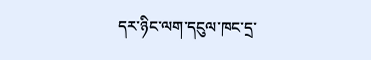དར་ཉིང་ལག་དངུལ་ཁང་དྲ་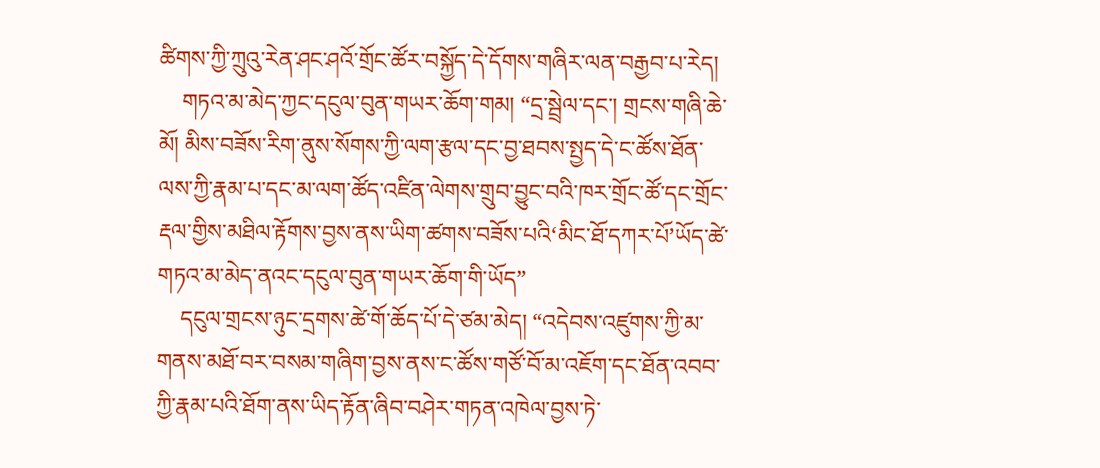ཚིགས་ཀྱི་ཀྲུའུ་རེན་ཤང་ཤའོ་གྲོང་ཚོར་བསྐྱོད་དེ་དོགས་གཞིར་ལན་བརྒྱབ་པ་རེད།
    གཏའ་མ་མེད་ཀྱང་དངུལ་བུན་གཡར་ཆོག་གམ། “དྲ་སྦྲེལ་དང་། གྲངས་གཞི་ཆེ་མོ། མིས་བཟོས་རིག་ནུས་སོགས་ཀྱི་ལག་རྩལ་དང་བྱ་ཐབས་སྤྱད་དེ་ང་ཚོས་ཐོན་ལས་ཀྱི་རྣམ་པ་དང་མ་ལག་ཚོད་འཛིན་ལེགས་གྲུབ་བྱུང་བའི་ཁར་གྲོང་ཚོ་དང་གྲོང་རྡལ་གྱིས་མཐིལ་རྟོགས་བྱས་ནས་ཡིག་ཚགས་བཟོས་པའི‘མིང་ཐོ་དཀར་པོ’ཡོད་ཚེ་གཏའ་མ་མེད་ནའང་དངུལ་བུན་གཡར་ཆོག་གི་ཡོད”
    དངུལ་གྲངས་ཉུང་དྲགས་ཚེ་གོ་ཆོད་པོ་དེ་ཙམ་མེད། “འདེབས་འཛུགས་ཀྱི་མ་གནས་མཐོ་བར་བསམ་གཞིག་བྱས་ནས་ང་ཚོས་གཙོ་བོ་མ་འཇོག་དང་ཐོན་འབབ་ཀྱི་རྣམ་པའི་ཐོག་ནས་ཡིད་རྟོན་ཞིབ་བཤེར་གཏན་འཁེལ་བྱས་ཏེ་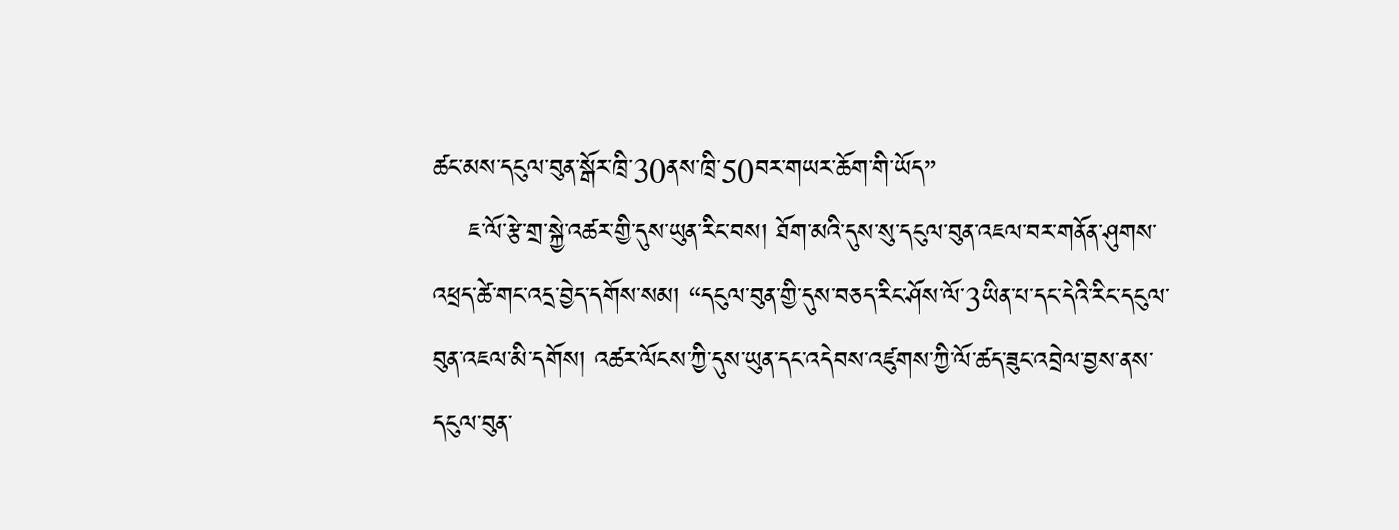ཚང་མས་དངུལ་བུན་སྒོར་ཁྲི་30ནས་ཁྲི་50བར་གཡར་ཆོག་གི་ཡོད”
    ཇ་ལོ་རྩེ་གྲ་སྐྱེ་འཚར་གྱི་དུས་ཡུན་རིང་བས། ཐོག་མའི་དུས་སུ་དངུལ་བུན་འཇལ་བར་གནོན་ཤུགས་འཕྲད་ཚེ་གང་འདྲ་བྱེད་དགོས་སམ། “དངུལ་བུན་གྱི་དུས་བཅད་རིང་ཤོས་ལོ་3ཡིན་པ་དང་དེའི་རིང་དངུལ་བུན་འཇལ་མི་དགོས། འཚར་ལོངས་ཀྱི་དུས་ཡུན་དང་འདེབས་འཛུགས་ཀྱི་ལོ་ཚད་ཟུང་འབྲེལ་བྱས་ནས་དངུལ་བུན་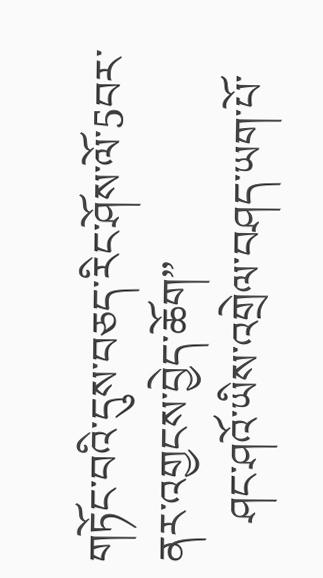གཏོང་བའི་དུས་བཅད་རིང་ཤོས་ལོ་5བར་ནར་འགྱངས་བྱེད་ཆོག”
    ཤང་ཤའོ་ཡིས་འགྲེལ་བཤད་ཡག་པོ་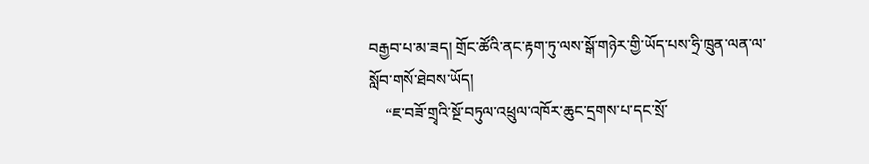བརྒྱབ་པ་མ་ཟད། གྲོང་ཚོའི་ནང་རྟག་ཏུ་ལས་སྒོ་གཉེར་གྱི་ཡོད་པས་ཧྲི་ཁྲུན་ལན་ལ་སློབ་གསོ་ཐེབས་ཡོད།
    “ཇ་བཟོ་གྲྭའི་སྔོ་བཏུལ་འཕྲུལ་འཁོར་ཆུང་དྲགས་པ་དང་སྲོ་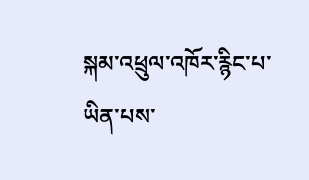སྐམ་འཕྲུལ་འཁོར་རྙིང་པ་ཡིན་པས་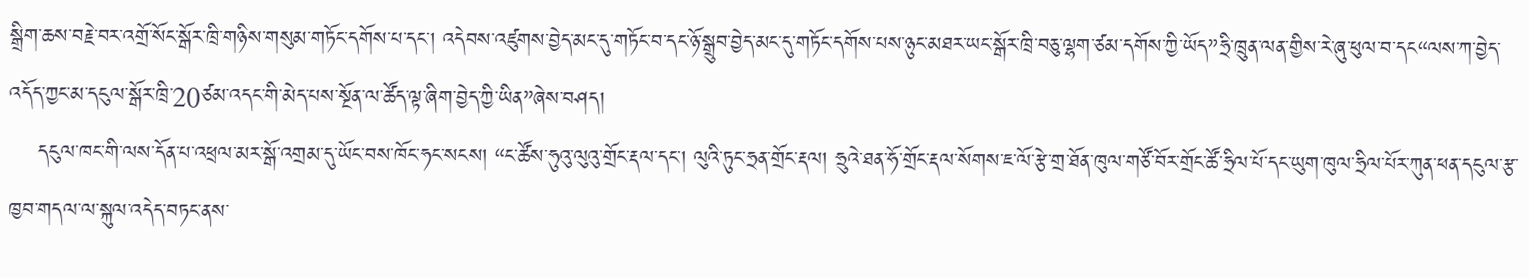སྒྲིག་ཆས་བརྗེ་བར་འགྲོ་སོང་སྒོར་ཁྲི་གཉིས་གསུམ་གཏོང་དགོས་པ་དང་། འདེབས་འཛུགས་བྱེད་མང་དུ་གཏོང་བ་དང་ཉོ་སྒྲུབ་བྱེད་མང་དུ་གཏོང་དགོས་པས་ཉུང་མཐར་ཡང་སྒོར་ཁྲི་བཅུ་ལྷག་ཙམ་དགོས་ཀྱི་ཡོད”ཧྲི་ཁྲུན་ལན་གྱིས་རེ་ཞུ་ཕུལ་བ་དང“ལས་ཀ་བྱེད་འདོད་ཀྱང་མ་དངུལ་སྒོར་ཁྲི་20ཙམ་འདང་གི་མེད་པས་སྔོན་ལ་ཚོད་ལྟ་ཞིག་བྱེད་ཀྱི་ཡིན”ཞེས་བཤད།
    དངུལ་ཁང་གི་ལས་དོན་པ་འཕྲལ་མར་སྒོ་འགྲམ་དུ་ཡོང་བས་ཁོང་ཧང་སངས། “ང་ཚོས་ཧུའུ་ལུའུ་གྲོང་རྡལ་དང་། ལུའི་ཏུང་ཧྲན་གྲོང་རྡལ། ཧྲུའེ་ཐན་ཧོ་གྲོང་རྡལ་སོགས་ཇ་ལོ་རྩེ་གྲ་ཐོན་ཁུལ་གཙོ་བོར་གྲོང་ཚོ་ཧྲིལ་པོ་དང་ཡུག་ཁུལ་ཧྲིལ་པོར་ཀུན་ཕན་དངུལ་རྩ་ཁྱབ་གདལ་ལ་སྐུལ་འདེད་བཏང་ནས་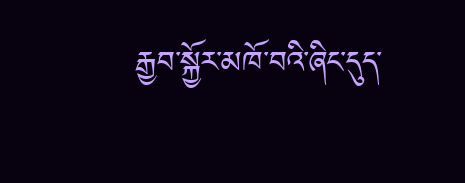རྒྱབ་སྐྱོར་མཁོ་བའི་ཞིང་དུད་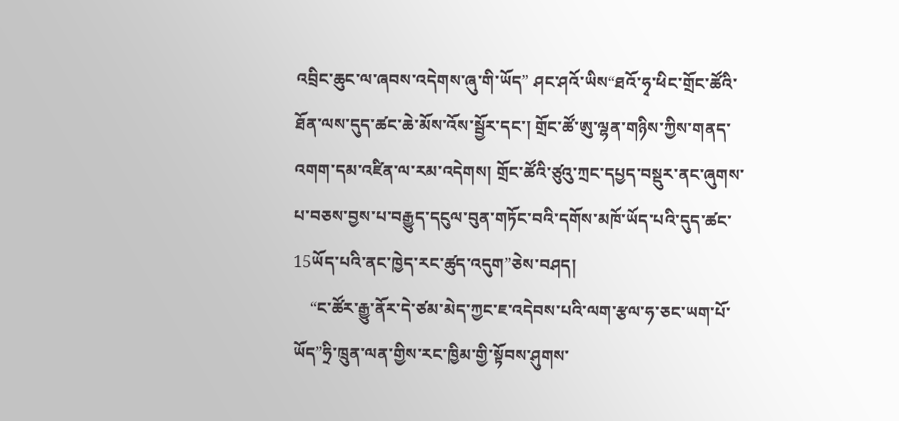འབྲིང་ཆུང་ལ་ཞབས་འདེགས་ཞུ་གི་ཡོད” ཤང་ཤའོ་ཡིས“ཐའོ་ཧྭ་ཕིང་གྲོང་ཚོའི་ཐོན་ལས་དུད་ཚང་ཆེ་མོས་འོས་སྦྱོར་དང་། གྲོང་ཚོ་ཨུ་ལྷན་གཉིས་ཀྱིས་གནད་འགག་དམ་འཛིན་ལ་རམ་འདེགས། གྲོང་ཚོའི་ཙུའུ་ཀྲང་དཔྱད་བསྡུར་ནང་ཞུགས་པ་བཅས་བྱས་པ་བརྒྱུད་དངུལ་བུན་གཏོང་བའི་དགོས་མཁོ་ཡོད་པའི་དུད་ཚང་15ཡོད་པའི་ནང་ཁྱེད་རང་ཚུད་འདུག”ཅེས་བཤད།
    “ང་ཚོར་རྒྱུ་ནོར་དེ་ཙམ་མེད་ཀྱང་ཇ་འདེབས་པའི་ལག་རྩལ་ཧ་ཅང་ཡག་པོ་ཡོད”ཧྲི་ཁྲུན་ལན་གྱིས་རང་ཁྱིམ་གྱི་སྟོབས་ཤུགས་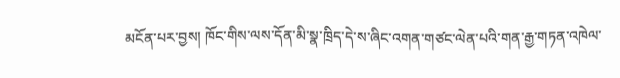མངོན་པར་བྱས། ཁོང་གིས་ལས་དོན་མི་སྣ་ཁྲིད་དེ་ས་ཞིང་འགན་གཙང་ལེན་པའི་གན་རྒྱ་གཏན་འཁེལ་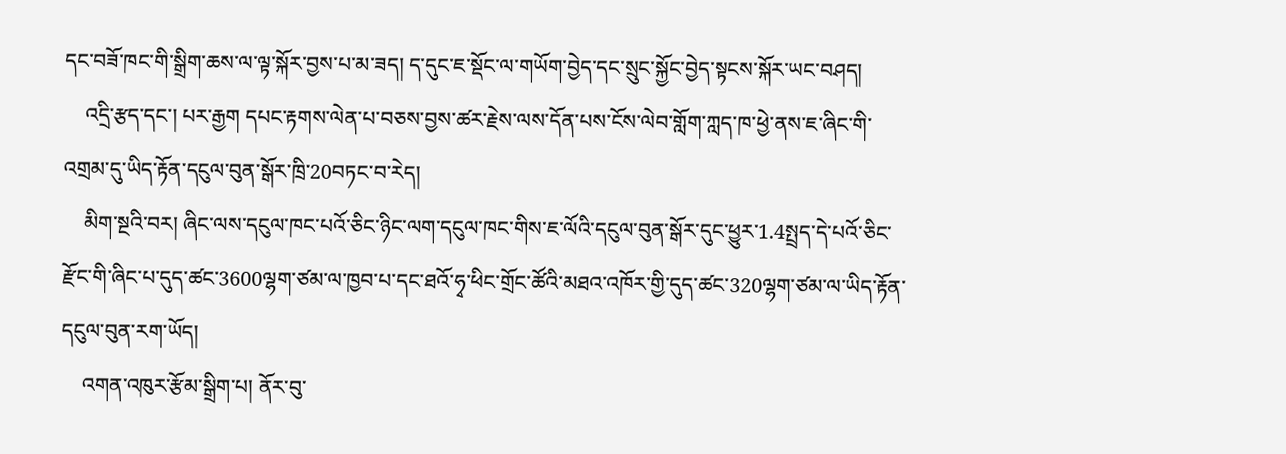དང་བཟོ་ཁང་གི་སྒྲིག་ཆས་ལ་ལྟ་སྐོར་བྱས་པ་མ་ཟད། ད་དུང་ཇ་སྡོང་ལ་གཡོག་བྱེད་དང་སྲུང་སྐྱོང་བྱེད་སྟངས་སྐོར་ཡང་བཤད།
    འདྲི་རྩད་དང་། པར་རྒྱག དཔང་རྟགས་ལེན་པ་བཅས་བྱས་ཚར་རྗེས་ལས་དོན་པས་ངོས་ལེབ་གློག་ཀླད་ཁ་ཕྱེ་ནས་ཇ་ཞིང་གི་འགྲམ་དུ་ཡིད་རྟོན་དངུལ་བུན་སྒོར་ཁྲི་20བཏང་བ་རེད།
    མིག་སྔའི་བར། ཞིང་ལས་དངུལ་ཁང་པའོ་ཅིང་ཉིང་ལག་དངུལ་ཁང་གིས་ཇ་ལོའི་དངུལ་བུན་སྒོར་དུང་ཕྱུར་1.4སྤྲད་དེ་པའོ་ཅིང་རྫོང་གི་ཞིང་པ་དུད་ཚང་3600ལྷག་ཙམ་ལ་ཁྱབ་པ་དང་ཐའོ་ཧྭ་ཕིང་གྲོང་ཚོའི་མཐའ་འཁོར་གྱི་དུད་ཚང་320ལྷག་ཙམ་ལ་ཡིད་རྟོན་དངུལ་བུན་རག་ཡོད།
    འགན་འཁུར་རྩོམ་སྒྲིག་པ། ནོར་བུ་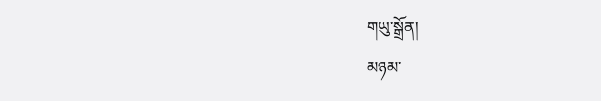གཡུ་སྒྲོན།
མཉམ་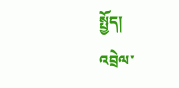སྤྱོད།
འབྲེལ་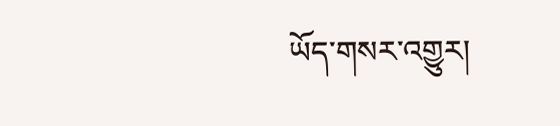ཡོད་གསར་འགྱུར།